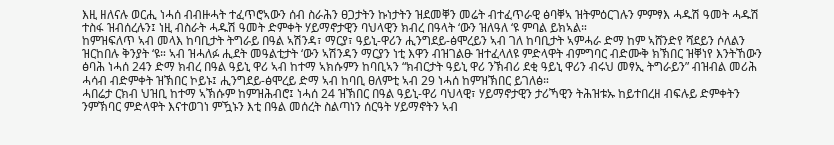እዚ ዘለናሉ ወርሒ ነሓሰ ብብዙሓት ተፈጥሮኣውን ሰብ ስራሕን ፀጋታትን ኩነታትን ዝደመቐን መሬት ብተፈጥራዊ ፅባቐኣ ዝትምዕርገሉን ምምፃእ ሓዱሽ ዓመት ሓዱሽ ተስፋ ዝብሰረሉን፤ ነዚ ብስራት ሓዱሽ ዓመት ድምቀት ሃይማኖታዊን ባህላዊን ክብረ በዓላት ‘ውን ዝለዓለ ‘ዩ ምባል ይክኣል።
ከምዝፍለጥ ኣብ መላእ ከባቢታት ትግራይ በዓል ኣሽንዳ፣ ማርያ፣ ዓይኒ-ዋሪን ሒንግደይ-ፅሞረይን ኣብ ገለ ከባቢታት ኣምሓራ ድማ ከም ኣሸንድየ ሻደይን ሶለልን ዝርከበሉ ቅንያት ‘ዩ። ኣብ ዝሓለፉ ሒደት መዓልቲታት ‘ውን ኣሽንዳን ማርያን ነቲ እዋን ብዝገልፁ ዝተፈላለዩ ምድላዋት ብምግባር ብድሙቅ ክኽበር ዝቐነየ እንትኸውን ፅባሕ ነሓሰ 24ን ድማ ክብረ በዓል ዓይኒ ዋሪ ኣብ ከተማ ኣክሱምን ከባቢኣን “ክብርታት ዓይኒ ዋሪ ንኽብሪ ደቂ ዓይኒ ዋሪን ብሩህ መፃኢ ትግራይን” ብዝብል መሪሕ ሓሳብ ብድምቀት ዝኽበር ኮይኑ፤ ሒንግደይ-ፅሞረይ ድማ ኣብ ከባቢ ፀለምቲ ኣብ 29 ነሓሰ ከምዝኽበር ይገለፅ።
ሓበሬታ ርክብ ህዝቢ ከተማ ኣኽሱም ከምዝሕብሮ፤ ነሓሰ 24 ዝኽበር በዓል ዓይኒ-ዋሪ ባህላዊ፣ ሃይማኖታዊን ታሪኻዊን ትሕዝቱኡ ከይተበረዘ ብፍሉይ ድምቀትን ንምኽባር ምድላዋት እናተወገነ ምዃኑን እቲ በዓል መሰረት ስልጣነን ሰርዓት ሃይማኖትን ኣብ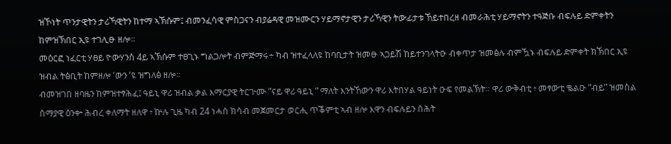ዝኾነት ጥንታዊትን ታሪኻዊትን ከተማ ኣኽሱም፤ ብመንፈሳዊ ምስጋናን ብያሬዳዊ መዝሙርን ሃይማኖታዊን ታሪኻዊን ትውፊታቱ ኸይተበረዘ ብመራሕቲ ሃይማኖትን ተዓጅቡ ብፍሉይ ድምቀትን ከምዝኽበር ኢዩ ተገሊፁ ዘሎ።
መዕርፎ ነፈርቲ ሃፀይ ዮውሃንስ 4ይ ኣኽሱም ተፀጊኑ ግልጋሎት ብምጅማሩ÷ ካብ ዝተፈላለዩ ከባቢታት ዝመፁ ኣጋይሽ ከይተንገላትዑ ብቀጥታ ዝመፅሉ ብምዃኑ ብፍሉይ ድምቀት ክኽበር ኢዩ ዝብል ትፅቢት ከምዘሎ ‘ውን ‘ዩ ዝግለፅ ዘሎ፡፡
ብመዝገበ ዘባዜን ከምዝተፃሕፈ፤ ዓይኒ ዋሪ ዝብል ቃል እማርያዊ ትርጒሙ “ናይ ዋሪ ዓይኒ “ ማለት እንትኸውን ዋሪ እትበሃል ዓይነት ዑፍ የመልኽት። ዋሪ ውቅብቲ ፥ መፃውቲ ቈልዑ “ብይ” ዝመስል ሰማያዊ ዕንቍ ሕብረ ቀለማት ዘለዋ ፥ ኵሉ ጊዜ ካብ 24 ነሓሰ ክሳብ መጀመርታ ወርሒ ጥቕምቲ ኣብ ዘሎ እዋን ብፍሉይን ስሕት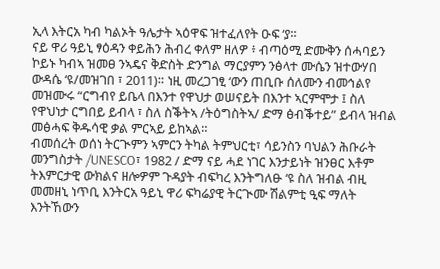ኢላ እትርአ ካብ ካልኦት ዓሌታት ኣዕዋፍ ዝተፈለየት ዑፍ ‘ያ።
ናይ ዋሪ ዓይኒ ፃዕዳን ቀይሕን ሕብረ ቀለም ዘለዎ ፥ ብጣዕሚ ድሙቅን ሰሓባይን ኮይኑ ካብኣ ዝመፀ ንኣዴና ቅድስት ድንግል ማርያምን ንፅላተ ሙሴን ዝተውሃበ ውዳሴ ‘ዩ/መዝገበ ፣ 2011)። ነዚ መረጋገፂ ‘ውን ጠቢቡ ሰለሙን ብመኅልየ መዝሙሩ “ርግብየ ይቤላ በእንተ የዋህታ ወሠናይት በእንተ ኣርምሞታ ፤ ስለ የዋህነታ ርግበይ ይብላ ፣ ስለ ስቕትኣ /ትዕግስትኣ/ ድማ ፅብቕተይ” ይብላ ዝብል መፅሓፍ ቅዱሳዊ ቃል ምርኣይ ይከኣል።
ብመሰረት ወሰነ ትርጒምን ኣምርን ትካል ትምህርቲ፣ ሳይንስን ባህልን ሕቡራት መንግስታት /UNESCO፣ 1982 / ድማ ናይ ሓደ ነገር እንታይነት ዝንፀር እቶም ትእምርታዊ ውክልና ዘሎዎም ጉዳያት ብፍካረ እንትግለፁ ‘ዩ ስለ ዝብል ብዚ መመዘኒ ነጥቢ እንትርአ ዓይኒ ዋሪ ፍካሬያዊ ትርጒሙ ሽልምቲ ዒፍ ማለት እንትኸውን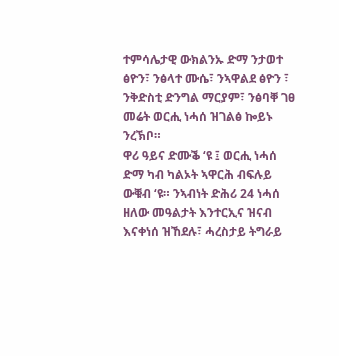ተምሳሌታዊ ውክልንኡ ድማ ንታወተ ፅዮን፣ ንፅላተ ሙሴ፣ ንኣዋልደ ፅዮን ፣ ንቅድስቲ ድንግል ማርያም፣ ንፅባቐ ገፀ መሬት ወርሒ ነሓሰ ዝገልፅ ኰይኑ ንረኽቦ።
ዋሪ ዓይና ድሙቕ ‘ዩ ፤ ወርሒ ነሓሰ ድማ ካብ ካልኦት ኣዋርሕ ብፍሉይ ውቑብ ‘ዩ። ንኣብነት ድሕሪ 24 ነሓሰ ዘለው መዓልታት እንተርኢና ዝናብ እናቀነሰ ዝኸደሉ፣ ሓረስታይ ትግራይ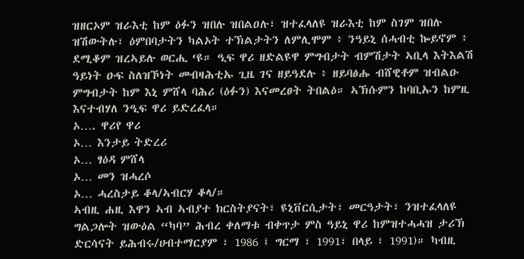ዝዘርኦም ዝራእቲ ከም ዕፉን ዝበሉ ዝበልዐሉ፣ ዝተፈላለዩ ዝራእቲ ከም ስገም ዝበሉ ዝሽውትሉ፣ ዕምበባታትን ካልኦት ተኽልታትን ለምሊሞም ፥ ንዓይኒ ሰሓብቲ ኰይኖም ፥ ደሚቆም ዝረኣይሉ ወርሒ ‘ዩ። ዒፍ ዋሪ ዘድልዩዋ ምግብታት ብምሽታት ኣቢላ እትእልሽ ዓይነት ዑፍ ስለዝኾነት መብዛሕቲኡ ጊዜ ገና ዘይዓደሉ ፥ ዘይባፅሑ ብሸዊቶም ዝብልዑ ምግብታት ከም እኒ ምሸላ ባሕሪ (ዕፉን) እናመረፀት ትበልዕ። ኣኽሱምን ከባቢኡን ከምዚ እናተብሃለ ንዒፍ ዋሪ ይድረፈላ።
ኦ…. ዋሪየ ዋሪ
ኦ… እንታይ ትድረሪ
ኦ… ፃዕዳ ምሸላ
ኦ… መን ዝሓረሶ
ኦ… ሓረስታይ ቆላ/ኣብርሃ ቆላ/።
ኣብዚ ሐዚ እዋን ኣብ ኣብያተ ክርስትያናት፣ ዩኒቨርሲታት፣ መርዓታት፣ ንዝተፈላለዩ ግልጋሎት ዝውዕል “ካባ” ሕብረ ቀለማቱ ብቀጥታ ምስ ዓይኒ ዋሪ ከምዝተሓሓዝ ታሪኽ ድርሳናት ይሕብሩ/ሀብተማርያም ፣ 1986 ፤ ግርማ ፣ 1991፣ በላይ ፣ 1991)። ካብዚ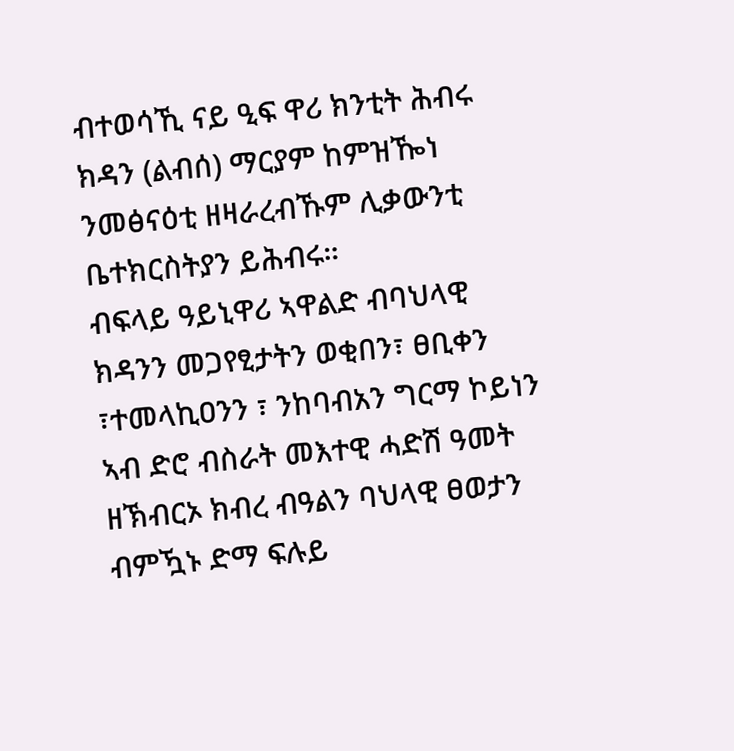ብተወሳኺ ናይ ዒፍ ዋሪ ክንቲት ሕብሩ ክዳን (ልብሰ) ማርያም ከምዝዀነ ንመፅናዕቲ ዘዛራረብኹም ሊቃውንቲ ቤተክርስትያን ይሕብሩ።
ብፍላይ ዓይኒዋሪ ኣዋልድ ብባህላዊ ክዳንን መጋየፂታትን ወቂበን፣ ፀቢቀን ፣ተመላኪዐንን ፣ ንከባብአን ግርማ ኮይነን ኣብ ድሮ ብስራት መእተዊ ሓድሽ ዓመት ዘኽብርኦ ክብረ ብዓልን ባህላዊ ፀወታን ብምዃኑ ድማ ፍሉይ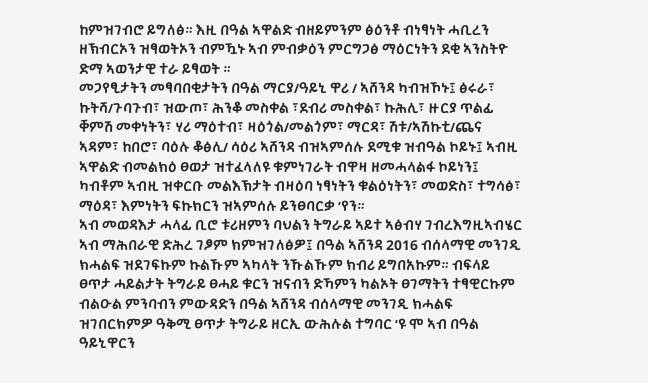ከምዝገብሮ ይግለፅ። እዚ በዓል ኣዋልድ ብዘይምንም ፅዕንቶ ብነፃነት ሓቢረን ዘኽብርኦን ዝፃወትኦን ብምዃኑ ኣብ ምብቃዕን ምርግጋፅ ማዕርነትን ደቂ ኣንስትዮ ድማ ኣወንታዊ ተራ ይፃወት ።
መጋየፂታትን መፃባበቂታትን በዓል ማርያ/ዓይኒ ዋሪ / ኣሸንዳ ካብዝኾኑ፤ ፅሩራ፣ ኩትሻ/ጉባጉብ፣ ዝውጦ፣ ሕንቆ መስቀል ፣ደብሪ መስቀል፣ ኩሕሊ፣ ዙርያ ጥልፊ ቐምሽ መቀነትን፣ ሃሪ ማዕተብ፣ ዛዕጎል/መልጎም፣ ማርዳ፣ ሽቱ/ኣሽኩቲ/ጨና ኣዳም፣ ከበሮ፣ ባዕሉ ቆፅሊ/ ሳዕሪ ኣሸንዳ ብዝኣምሰሉ ደሚቁ ዝብዓል ኮይኑ፤ ኣብዚ ኣዋልድ ብመልክዕ ፀወታ ዝተፈላለዩ ቁምነገራት ብዋዛ ዘመሓላልፋ ኮይነን፤ ካብቶም ኣብዚ ዝቀርቡ መልእኽታት ብዛዕባ ነፃነትን ቁልዕነትን፣ መወድስ፣ ተግሳፅ፣ ማዕዳ፣ እምነትን ፍኩክርን ዝኣምሰሉ ይንፀባርቃ ‘የን።
ኣብ መወዳእታ ሓላፊ ቢሮ ቱሪዘምን ባህልን ትግራይ ኣይተ ኣፅብሃ ገብረእግዚኣብሄር ኣብ ማሕበራዊ ድሕረ ገፆም ክምዝገለፅዎ፤ በዓል ኣሸንዳ 2016 ብሰላማዊ መንገዲ ክሓልፍ ዝደገፍኩም ኩልኹም ኣካላት ንኹልኹም ክብሪ ይግበአኩም። ብፍላይ ፀጥታ ሓይልታት ትግራይ ፀሓይ ቁርን ዝናብን ድኻምን ካልኦት ፀገማትን ተፃዊርኩም ብልዑል ምንባብን ምውዳድን በዓል ኣሸንዳ ብሰላማዊ መንገዲ ክሓልፍ ዝገበርክምዎ ዓቅሚ ፀጥታ ትግራይ ዘርኢ ውሕሉል ተግባር ‘ዩ ሞ ኣብ በዓል ዓይኒዋርን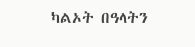ካልኦት በዓላትን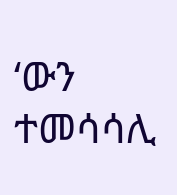‘ውን ተመሳሳሊ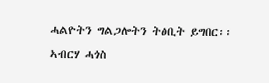ሓልዮትን ግልጋሎትን ትፅቢት ይግበር፡፡
ኣብርሃ ሓጎስ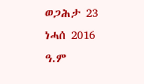ወጋሕታ 23 ነሓሰ 2016 ዓ.ም